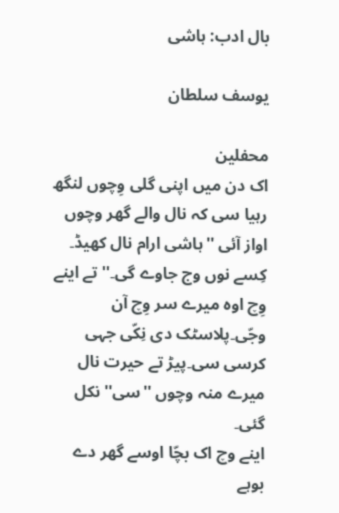بال ادب: ہاشی

یوسف سلطان

محفلین
اک دن میں اپنی گلی وِچوں لنگھ رہیا سی کہ نال والے گھر وچوں اواز آئی ''ہاشی ارام نال کھیڈ۔ کِسے نوں وج جاوے گی۔''تے اینے وِچ اوہ میرے سر وِچ آن وجّی۔پلاسٹک دی نِکّی جہی کرسی سی۔پیڑ تے حیرت نال میرے منہ وچوں ''سی'' نکل گئی۔
اینے وچ اک بچّا اوسے گھر دے بوہے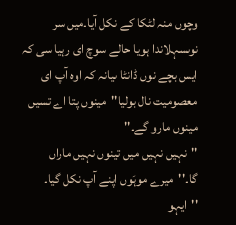وچوں منہ لٹکا کے نکل آیا۔میں سر نوںسہلاندا ہویا حالے سوچ ای رہیا سی کہ ایس بچے نوں ڈانٹا ںیانہ کہ اوہ آپ ای معصومیت نال بولیا''مینوں پتا اے تسیں مینوں مارو گے۔''
''نہیں نہیں میں تینوں نہیں ماراں گا۔''میرے موہَوں اپنے آپ نکل گیا۔
''ایہو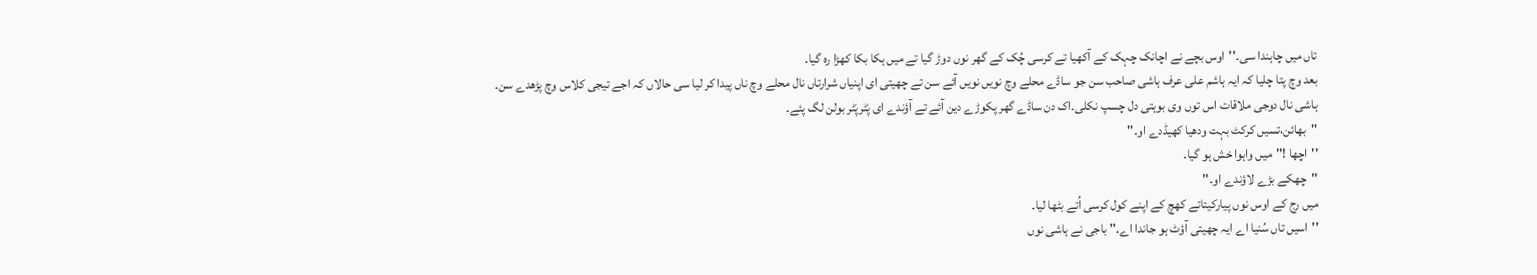تاں میں چاہندا سی۔''اوس بچے نے اچانک چہک کے آکھیا تے کرسی چُک کے گھر نوں دوڑ گیا تے میں ہکا بکا کھڑا رہ گیا۔
بعد وچ پتا چلیا کہ ایہ ہاشم علی عرف ہاشی صاحب سن جو ساڈے محلے وچ نویں نویں آئے سن تے چھیتی ای اپنیاں شرارتاں نال محلے وچ ناں پیدا کر لیا سی حالاں کہ اجے تیجی کلاس وچ پڑھدے سن۔
ہاشی نال دوجی ملاقات اس توں وی بوہتی دل چسپ نکلی۔اک دن ساڈے گھر پکوڑے دین آئے تے آؤندے ای پَٹرپَٹر بولن لگ پئے۔
''بھائن،تسیں کرکٹ بہت ودھیا کھیڈدے او۔''
''اچھا !''میں واہوا خش ہو گیا۔
''چھکے بڑے لاؤندے او۔''
میں رج کے اوس نوں پیارکیتاتے کھچ کے اپنے کول کرسی اُتے بٹھا لیا۔
''اسیں تاں سُنیا اے ایہ چھیتی آؤٹ ہو جاندا اے۔'' باجی نے ہاشی نوں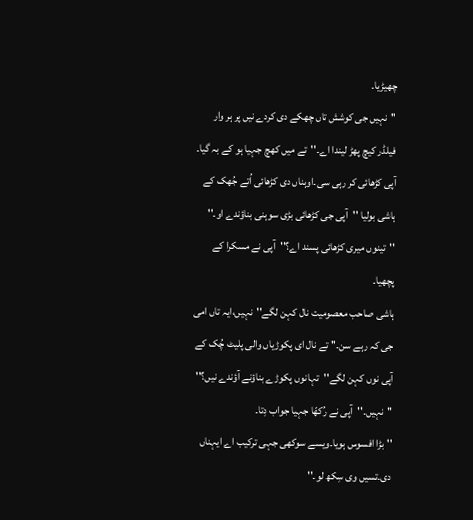چھیڑیا۔
''نہیں جی کوشش تاں چھکے دی کردے نیں پر ہر وار فیلڈر کیچ پھڑ لیندا اے۔''تے میں کھچ جہیا ہو کے بہ گیا۔
آپی کڑھائی کر رہی سی۔اوہناں دی کڑھائی اُتے جُھک کے ہاشی بولیا ''آپی جی کڑھائی بڑی سوہنی بناؤندے او۔''
''تینوں میری کڑھائی پسند اے؟''آپی نے مسکرا کے پچھیا۔
ہاشی صاحب معصومیت نال کہن لگے''نہیں،ایہ تاں امی جی کہ رہے سن۔'' تے نال ای پکوڑیاں والی پلیٹ چُک کے آپی نوں کہن لگے''تہانوں پکوڑے بناؤنے آؤندے نیں؟''
''نہیں۔''آپی نے رُکھّا جہیا جواب دِتا۔
''بڑا افسوس ہویا۔ویسے سوکھی جہی ترکیب اے ایہناں دی۔تسیں وی سِکھ لو۔''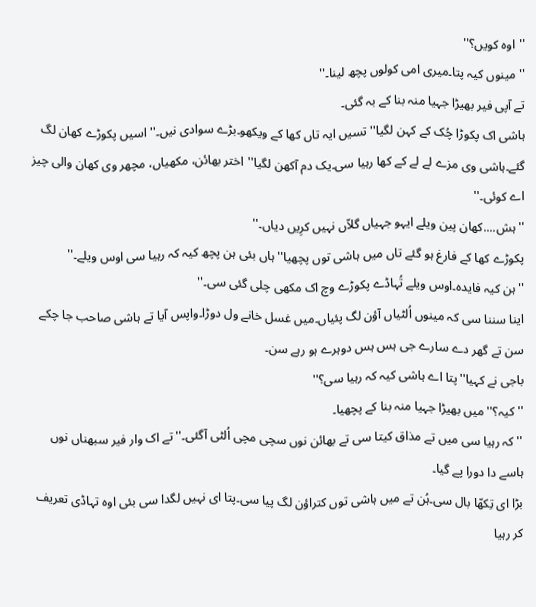''اوہ کویں؟''
''مینوں کیہ پتا۔میری امی کولوں پچھ لینا۔''
تے آپی فیر بھیڑا جہیا منہ بنا کے بہ گئی۔
ہاشی اک پکوڑا چُک کے کہن لگیا''تسیں ایہ تاں کھا کے ویکھو۔بڑے سوادی نیں۔'' اسیں پکوڑے کھان لگ گئے۔ہاشی وی مزے لے لے کے کھا رہیا سی۔یک دم آکھن لگیا''اختر بھائن، مکھیاں، مچھر وی کھان والی چیز اے کوئی۔''
'' ہش....کھان پین ویلے ایہو جہیاں گلاّں نہیں کرِیں دیاں۔''
پکوڑے کھا کے فارغ ہو گئے تاں میں ہاشی توں پچھیا''ہاں بئی ہن پچھ کیہ کہ رہیا سی اوس ویلے۔''
''ہن کیہ فایدہ۔اوس ویلے تُہاڈے پکوڑے وچ اک مکھی چلی گئی سی۔''
اینا سننا سی کہ مینوں اُلٹیاں آؤن لگ پئیاں۔میں غسل خانے ول دوڑا۔واپس آیا تے ہاشی صاحب جا چکے سن تے گھر دے سارے جی ہس ہس دوہرے ہو رہے سن۔
باجی نے کہیا''پتا اے ہاشی کیہ کہ رہیا سی؟''
''کیہ؟''میں بھیڑا جہیا منہ بنا کے پچھیا۔
''کہ رہیا سی میں تے مذاق کیتا سی تے بھائن نوں سچی مچی اُلٹی آگئی۔'' تے اک وار فیر سبھناں نوں ہاسے دا دورا پے گیا۔
بڑا ای تِکھّا بال سی۔ہُن تے میں ہاشی توں کتراؤن لگ پیا سی۔پتا ای نہیں لگدا سی بئی اوہ تہاڈی تعریف کر رہیا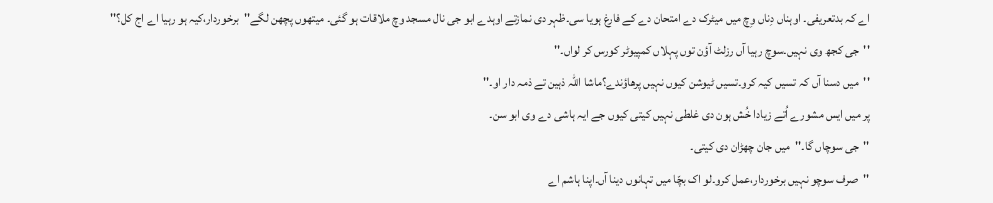اے کہ بدتعریفی۔ اوہناں دِناں وِچ میں میٹرک دے امتحان دے کے فارغ ہویا سی۔ظہر دی نمازتے اوہدے ابو جی نال مسجد وچ ملاقات ہو گئی۔ میتھوں پچھن لگے''برخوردار،کیہ ہو رہیا اے اج کل؟''
''جی کجھ وی نہیں۔سوچ رہیا آں رزلٹ آؤن توں پہلاں کمپیوٹر کورس کر لواں۔''
''میں دسنا آں کہ تسیں کیہ کرو۔تسیں ٹیوشن کیوں نہیں پرھاؤندے؟ماشا اللہ ذہین تے ذمہ دار او۔''
پر میں ایس مشورے اُتے زیادا خُش ہون دی غلطی نہیں کیتی کیوں جے ایہ ہاشی دے وی ابو سن۔
''جی سوچاں گا۔''میں جان چھڑان دی کیتی۔
''صرف سوچو نہیں برخوردار،عمل کرو۔لو اک بچّا میں تہانوں دینا آں۔اپنا ہاشم اے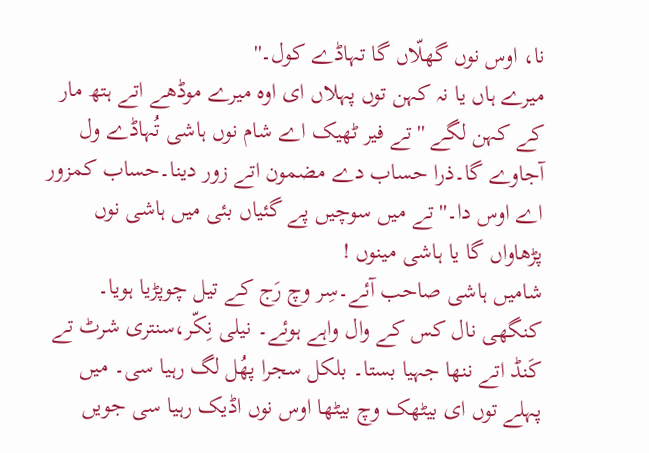نا، اوس نوں گھلّاں گا تہاڈے کول۔''
میرے ہاں یا نہ کہن توں پہلاں ای اوہ میرے موڈھے اتے ہتھ مار کے کہن لگے ''تے فیر ٹھیک اے شام نوں ہاشی تُہاڈے ول آجاوے گا۔ذرا حساب دے مضمون اتے زور دینا۔حساب کمزور اے اوس دا۔''تے میں سوچیں پے گئیاں بئی میں ہاشی نوں پڑھاواں گا یا ہاشی مینوں !
شامیں ہاشی صاحب آئے۔سِر وچ رَج کے تیل چوپڑیا ہویا۔ کنگھی نال کس کے وال واہے ہوئے۔ نیلی نِکّر،سنتری شرٹ تے کَنڈ اتے ننھا جہیا بستا۔ بلکل سجرا پھُل لگ رہیا سی۔ میں پہلے توں ای بیٹھک وچ بیٹھا اوس نوں اڈیک رہیا سی جویں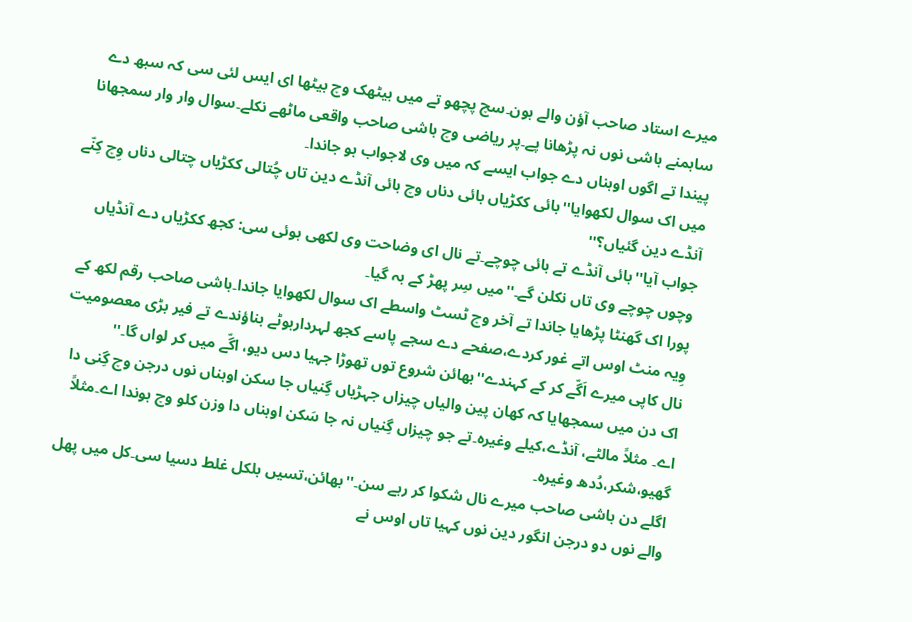میرے استاد صاحب آؤن والے ہون۔سچ پچھو تے میں بیٹھک وچ بیٹھا ای ایس لئی سی کہ سبھ دے ساہمنے ہاشی نوں نہ پڑھانا پے۔پر ریاضی وچ ہاشی صاحب واقعی ماٹھے نکلے۔سوال وار وار سمجھانا پیندا تے اگوں اوہناں دے جواب ایسے کہ میں وی لاجواب ہو جاندا۔
میں اک سوال لکھوایا''بائی ککڑیاں بائی دناں وچ بائی آنڈے دین تاں چُتالی ککڑیاں چتالی دناں وِچ کِنّے آنڈے دین گئیاں؟''
جواب آیا''بائی آنڈے تے بائی چوچے۔تے نال ای وضاحت وی لکھی ہوئی سی: کجھ ککڑیاں دے آنڈیاں وچوں چوچے وی تاں نکلن گے۔''میں سِر پھڑ کے بہ گیا۔
پورا اک گھنٹا پڑھایا جاندا تے آخر وچ ٹسٹ واسطے اک سوال لکھوایا جاندا۔ہاشی صاحب رقم لکھ کے وِیہ منٹ اوس اتے غور کردے،صفحے دے سجے پاسے کجھ لہرداربوٹے بناؤندے تے فیر بڑی معصومیت نال کاپی میرے اَگّے کر کے کہندے''بھائن شروع توں تھوڑا جہیا دس دیو، اگّے میں کر لواں گا۔''
اک دن میں سمجھایا کہ کھان پین والیاں چیزاں جہڑیاں گِنیاں جا سکن اوہناں نوں درجن وچ گِنی دا اے۔ مثلاً مالٹے، آنڈے،کیلے وغیرہ۔تے جو چیزاں گِنیاں نہ جا سَکن اوہناں دا وزن کلو وچ ہوندا اے۔مثلاً گھیو،شکر،دُدھ وغیرہ۔
اگلے دن ہاشی صاحب میرے نال شکوا کر رہے سن۔''بھائن،تسیں بلکل غلط دسیا سی۔کل میں پھل والے نوں دو درجن انگور دین نوں کہیا تاں اوس نے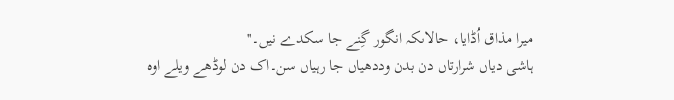میرا مذاق اُڈایا، حالاںکہ انگور گِنے جا سکدے نیں۔''
ہاشی دیاں شرارتاں دن بدن وددھیاں جا رہیاں سن۔اک دن لوڈھے ویلے اوہ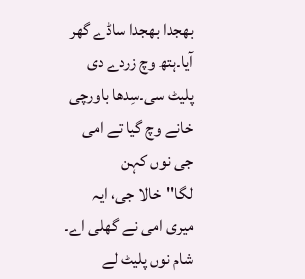بھجدا بھجدا ساڈے گھر آیا۔ہتھ وچ زردے دی پلیٹ سی۔سِدھا باورچی خانے وچ گیا تے امی جی نوں کہن لگا''خالا جی، ایہ میری امی نے گھلی اے۔ شام نوں پلیٹ لے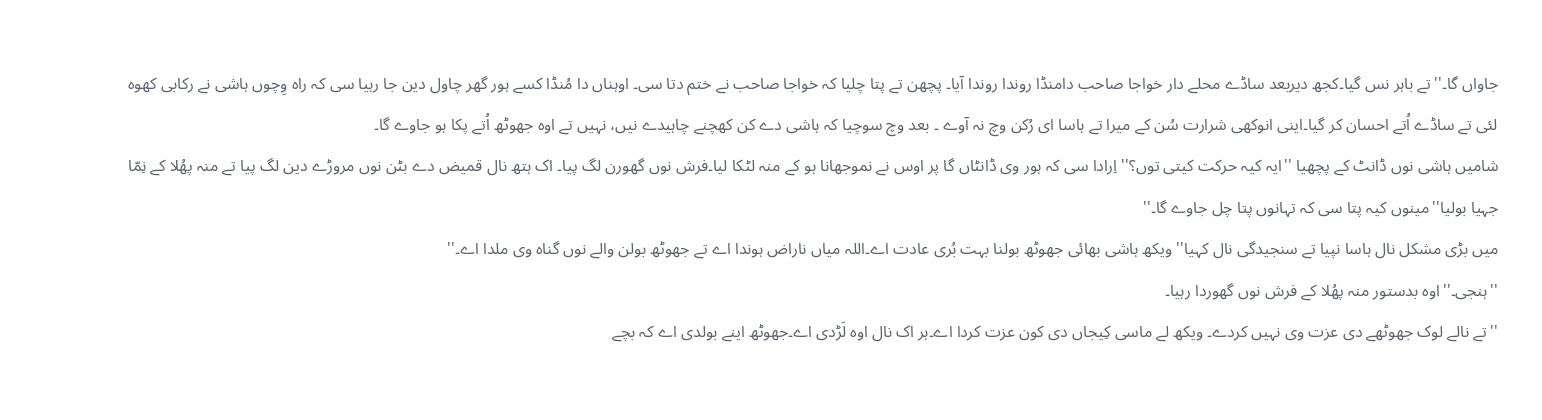جاواں گا۔''تے باہر نس گیا۔کجھ دیربعد ساڈے محلے دار خواجا صاحب دامنڈا روندا روندا آیا۔ پچھن تے پتا چلیا کہ خواجا صاحب نے ختم دتا سی۔ اوہناں دا مُنڈا کسے ہور گھر چاول دین جا رہیا سی کہ راہ وِچوں ہاشی نے رکابی کھوہ لئی تے ساڈے اُتے احسان کر گیا۔اینی انوکھی شرارت سُن کے میرا تے ہاسا ای رُکن وچ نہ آوے ۔ بعد وچ سوچیا کہ ہاشی دے کن کھچنے چاہیدے نیں، نہیں تے اوہ جھوٹھ اُتے پکا ہو جاوے گا۔
شامیں ہاشی نوں ڈانٹ کے پچھیا ''ایہ کیہ حرکت کیتی توں؟''اِرادا سی کہ ہور وی ڈانٹاں گا پر اوس نے نموجھانا ہو کے منہ لٹکا لیا۔فرش نوں گھورن لگ پیا۔ اک ہتھ نال قمیض دے بٹن نوں مروڑے دین لگ پیا تے منہ پھُلا کے نِمّا جہیا بولیا''مینوں کیہ پتا سی کہ تہانوں پتا چل جاوے گا۔''
میں بڑی مشکل نال ہاسا نپیا تے سنجیدگی نال کہیا''ویکھ ہاشی بھائی جھوٹھ بولنا بہت بُری عادت اے۔اللہ میاں ناراض ہوندا اے تے جھوٹھ بولن والے نوں گناہ وی ملدا اے۔''
''ہنجی۔''اوہ بدستور منہ پھُلا کے فرش نوں گھوردا رہیا۔
''تے نالے لوک جھوٹھے دی عزت وی نہیں کردے۔ ویکھ لے ماسی کِیجاں دی کون عزت کردا اے۔ہر اک نال اوہ لَڑدی اے۔جھوٹھ اینے بولدی اے کہ بچے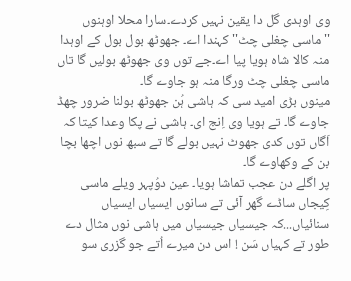وی اوہدی گل دا یقین نہیں کردے۔سارا محلا اوہنوں ''ماسی چغلی چٹ'' کہندا اے۔ جھوٹھ بول بول کے اوہدا منہ کالا شاہ ہویا پیا اے۔جے توں وی جھوٹھ بولیں گا تاں ماسی چغلی چٹ ورگا منہ ہو جاوے گا۔
مینوں بڑی امید سی کہ ہاشی ہُن جھوٹھ بولنا ضرور چھڈ جاوے گا۔ تے ہویا وی اِنج ای۔ ہاشی نے پکا وعدا کیتا کہ اَگاں توں کدی جھوٹ نہیں بولے گا تے سبھ نوں اچھا بچا بن کے وکھاوے گا۔
پر اگلے دن عجب تماشا ہویا۔ عین دوُپہر ویلے ماسی کِیجاں ساڈے گھر آئی تے سانوں ایسیاں ایسیاں سنائیاں...کہ جیسیاں جیسیاں میں ہاشی نوں مثال دے طور تے کہیاں سَن ! اس دن میرے اُتے جو گزری سو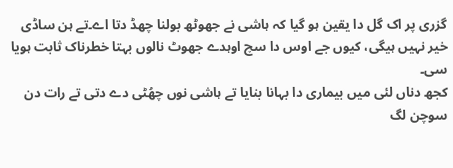گزری پر اک گل دا یقین ہو گیا کہ ہاشی نے جھوٹھ بولنا چھڈ دتا اے۔تے ہن ساڈی خیر نہیں ہیگی، کیوں جے اوس دا سچ اوہدے جھوٹ نالوں بہتا خطرناک ثابت ہویا سی۔
کجھ دناں لئی میں بیماری دا بہانا بنایا تے ہاشی نوں چھُٹی دے دتی تے رات دن سوچن لگ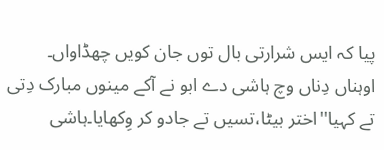پیا کہ ایس شرارتی بال توں جان کویں چھڈاواں۔ اوہناں دِناں وچ ہاشی دے ابو نے آکے مینوں مبارک دِتی تے کہیا''اختر بیٹا،تسیں تے جادو کر وِکھایا۔ہاشی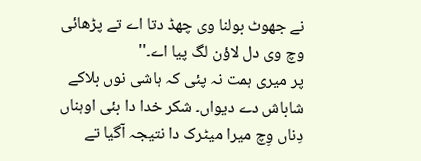نے جھوٹ بولنا وی چھڈ دتا اے تے پڑھائی وچ وی دل لاؤن لگ پیا اے۔''
پر میری ہمت نہ پئی کہ ہاشی نوں بلاکے شاباش دے دیواں۔ شکر خدا دا بئی اوہناں دِناں وِچ میرا میٹرک دا نتیجہ آگیا تے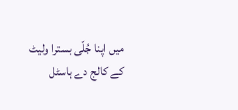میں اپنا جُلّی بسترا ولیٹ کے کالج دے ہاسٹل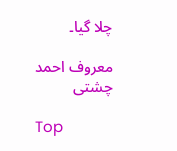چلا گیا۔

معروف احمد چشتی

Top